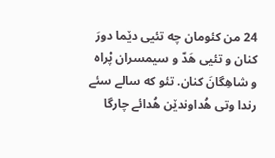24 من کئومان چه تئیی دێما دورَ کنان و تئیی هَدّ و سیمسران پْراه و شاهِگانَ کنان. تئو که سالے سئے رندا وتی هُداوندێن هُدائے چارگا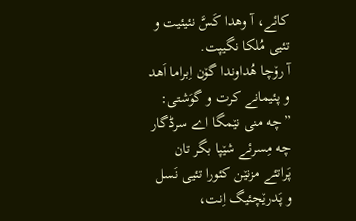کائے، آ وهدا کَسَّ نئیئیت و تئیی مُلکا نگیپت.
آ رۆچا هُداوندا گۆن اِبراما اَهد و پئیمانے کرت و گوَشتی: ”چه منی نێمگا اے سرڈگار چه مِسرئے شێپا بگر تان پَراتئے مزنێن کئورا تئیی نَسل و پَدرێچئیگ اِنت،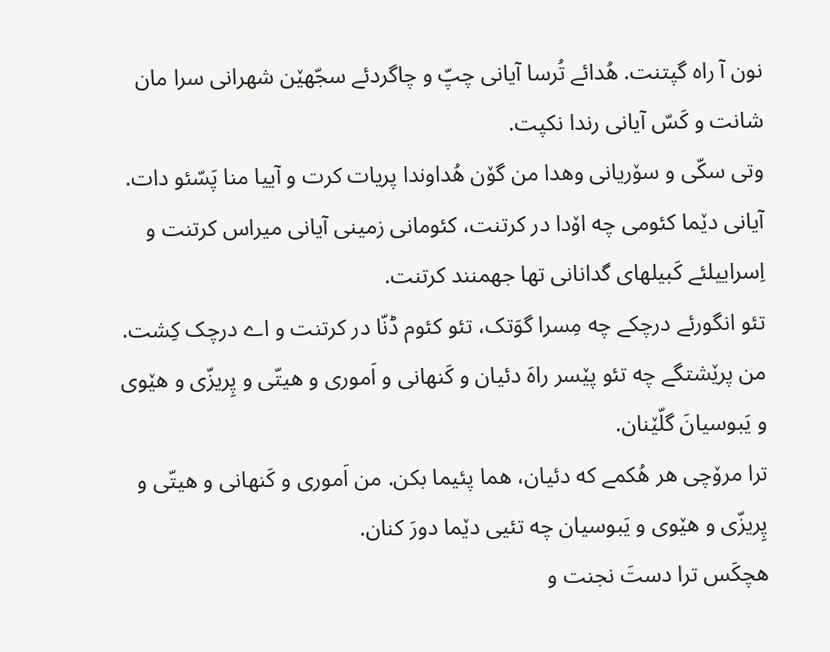نون آ راه گپتنت. هُدائے تُرسا آیانی چپّ و چاگردئے سجّهێن شهرانی سرا مان شانت و کَسّ آیانی رندا نکپت.
وتی سکّی و سۆریانی وهدا من گۆن هُداوندا پریات کرت و آییا منا پَسّئو دات.
آیانی دێما کئومی چه اۆدا در کرتنت، کئومانی زمینی آیانی میراس کرتنت و اِسراییلئے کَبیلهای گدانانی تها جهمنند کرتنت.
تئو انگورئے درچکے چه مِسرا گوَتک، تئو کئوم ڈنّا در کرتنت و اے درچک کِشت.
من پرێشتگے چه تئو پێسر راهَ دئیان و کَنهانی و اَموری و هیتّی و پِریزّی و هێوی و یَبوسیانَ گلّێنان.
ترا مرۆچی هر هُکمے که دئیان، هما پئیما بکن. من اَموری و کَنهانی و هیتّی و پِریزّی و هێوی و یَبوسیان چه تئیی دێما دورَ کنان.
هچکَس ترا دستَ نجنت و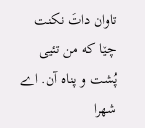تاوان داتَ نکنت چێا که من تئیی پُشت و پناه آن. اے شهرا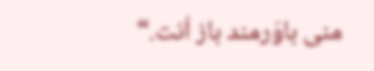منی باوَرمند باز اَنت.“